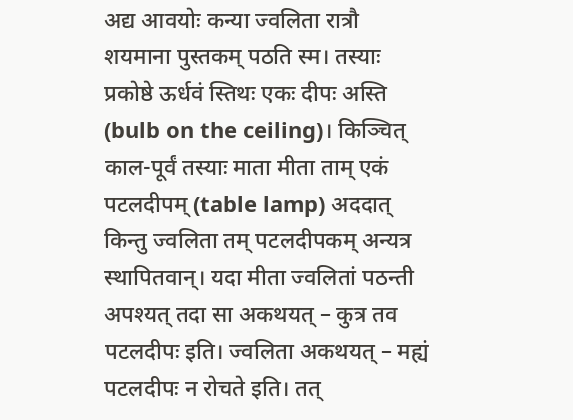अद्य आवयोः कन्या ज्वलिता रात्रौ शयमाना पुस्तकम् पठति स्म। तस्याः प्रकोष्ठे ऊर्धवं स्तिथः एकः दीपः अस्ति (bulb on the ceiling)। किञ्चित् काल-पूर्वं तस्याः माता मीता ताम् एकं पटलदीपम् (table lamp) अददात् किन्तु ज्वलिता तम् पटलदीपकम् अन्यत्र स्थापितवान्। यदा मीता ज्वलितां पठन्ती अपश्यत् तदा सा अकथयत् – कुत्र तव पटलदीपः इति। ज्वलिता अकथयत् – मह्यं पटलदीपः न रोचते इति। तत्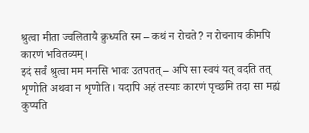श्रुत्वा मीता ज्वलितायै क्रुध्यति स्म – कथं न रोचते? न रोचनाय कीमपि कारणं भवितव्यम्।
इदं सर्वं श्रुत्वा मम मनसि भावः उतपतत् – अपि सा स्वयं यत् वदति तत् शृणोति अथवा न शृणोति। यदापि अहं तस्याः कारणं पृच्छमि तदा सा मह्यं कुप्यति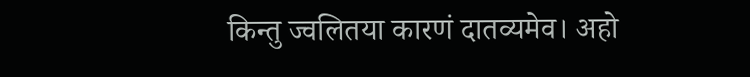किन्तु ज्वलितया कारणं दातव्यमेव। अहो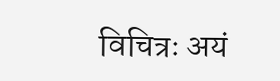विचित्रः अयं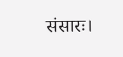संसारः।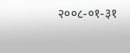२००८-०१-३१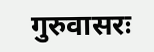गुरुवासरः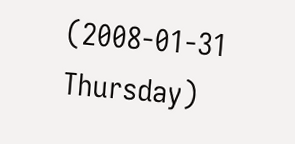(2008-01-31 Thursday)